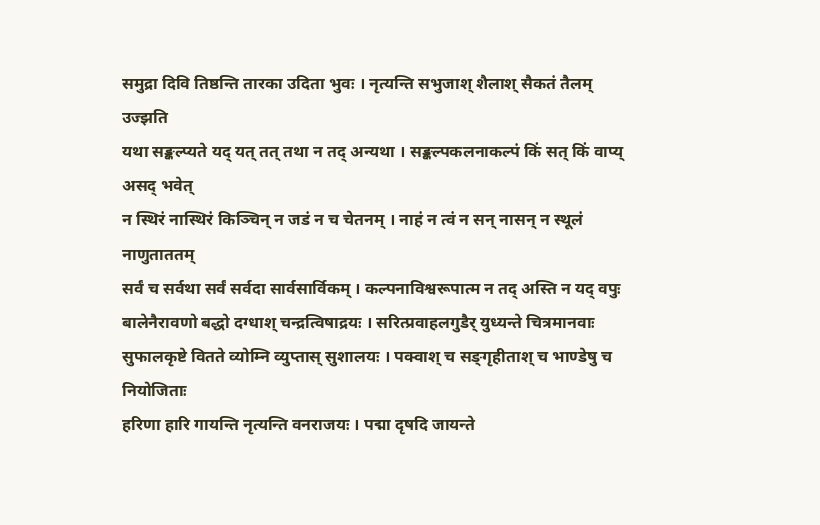समुद्रा दिवि तिष्ठन्ति तारका उदिता भुवः । नृत्यन्ति सभुजाश् शैलाश् सैकतं तैलम् उज्झति
यथा सङ्कल्प्यते यद् यत् तत् तथा न तद् अन्यथा । सङ्कल्पकलनाकल्पं किं सत् किं वाप्य् असद् भवेत्
न स्थिरं नास्थिरं किञ्चिन् न जडं न च चेतनम् । नाहं न त्वं न सन् नासन् न स्थूलं नाणुताततम्
सर्वं च सर्वथा सर्वं सर्वदा सार्वसार्विकम् । कल्पनाविश्वरूपात्म न तद् अस्ति न यद् वपुः
बालेनैरावणो बद्धो दग्धाश् चन्द्रत्विषाद्रयः । सरित्प्रवाहलगुडैर् युध्यन्ते चित्रमानवाः
सुफालकृष्टे वितते व्योम्नि व्युप्तास् सुशालयः । पक्वाश् च सङ्गृहीताश् च भाण्डेषु च नियोजिताः
हरिणा हारि गायन्ति नृत्यन्ति वनराजयः । पद्मा दृषदि जायन्ते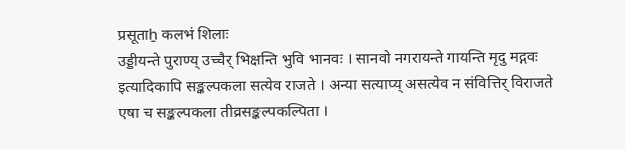प्रसूताẖ कलभं शिलाः
उड्डीयन्ते पुराण्य् उच्चैर् भिक्षन्ति भुवि भानवः । सानवो नगरायन्ते गायन्ति मृदु मद्गवः
इत्यादिकापि सङ्कल्पकला सत्येव राजते । अन्या सत्याप्य् असत्येव न संवित्तिर् विराजते
एषा च सङ्कल्पकला तीव्रसङ्कल्पकल्पिता ।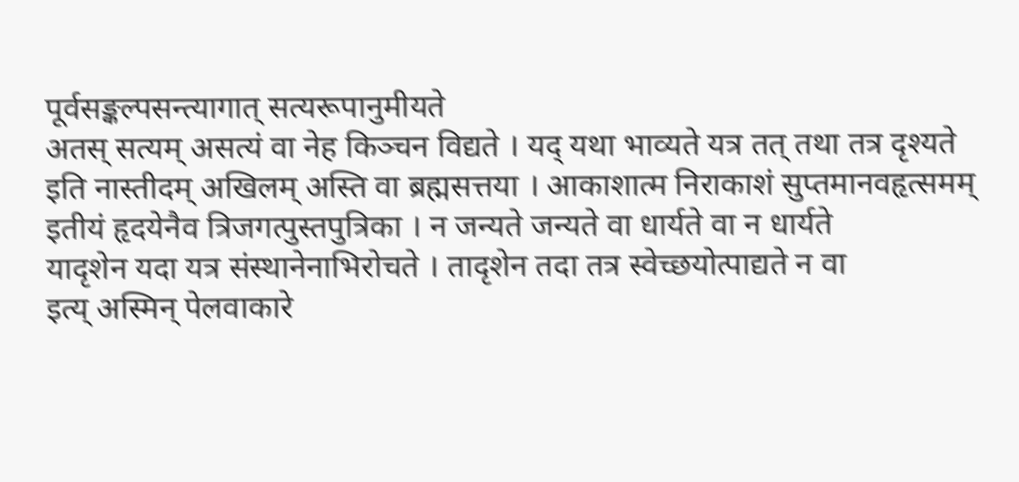पूर्वसङ्कल्पसन्त्यागात् सत्यरूपानुमीयते
अतस् सत्यम् असत्यं वा नेह किञ्चन विद्यते । यद् यथा भाव्यते यत्र तत् तथा तत्र दृश्यते
इति नास्तीदम् अखिलम् अस्ति वा ब्रह्मसत्तया । आकाशात्म निराकाशं सुप्तमानवहृत्समम्
इतीयं हृदयेनैव त्रिजगत्पुस्तपुत्रिका । न जन्यते जन्यते वा धार्यते वा न धार्यते
यादृशेन यदा यत्र संस्थानेनाभिरोचते । तादृशेन तदा तत्र स्वेच्छयोत्पाद्यते न वा
इत्य् अस्मिन् पेलवाकारे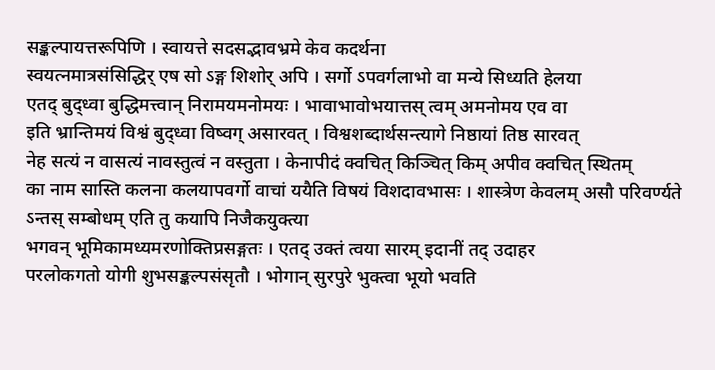सङ्कल्पायत्तरूपिणि । स्वायत्ते सदसद्भावभ्रमे केव कदर्थना
स्वयत्नमात्रसंसिद्धिर् एष सो ऽङ्ग शिशोर् अपि । सर्गो ऽपवर्गलाभो वा मन्ये सिध्यति हेलया
एतद् बुद्ध्वा बुद्धिमत्त्वान् निरामयमनोमयः । भावाभावोभयात्तस् त्वम् अमनोमय एव वा
इति भ्रान्तिमयं विश्वं बुद्ध्वा विष्वग् असारवत् । विश्वशब्दार्थसन्त्यागे निष्ठायां तिष्ठ सारवत्
नेह सत्यं न वासत्यं नावस्तुत्वं न वस्तुता । केनापीदं क्वचित् किञ्चित् किम् अपीव क्वचित् स्थितम्
का नाम सास्ति कलना कलयापवर्गो वाचां ययैति विषयं विशदावभासः । शास्त्रेण केवलम् असौ परिवर्ण्यते ऽन्तस् सम्बोधम् एति तु कयापि निजैकयुक्त्या
भगवन् भूमिकामध्यमरणोक्तिप्रसङ्गतः । एतद् उक्तं त्वया सारम् इदानीं तद् उदाहर
परलोकगतो योगी शुभसङ्कल्पसंसृतौ । भोगान् सुरपुरे भुक्त्वा भूयो भवति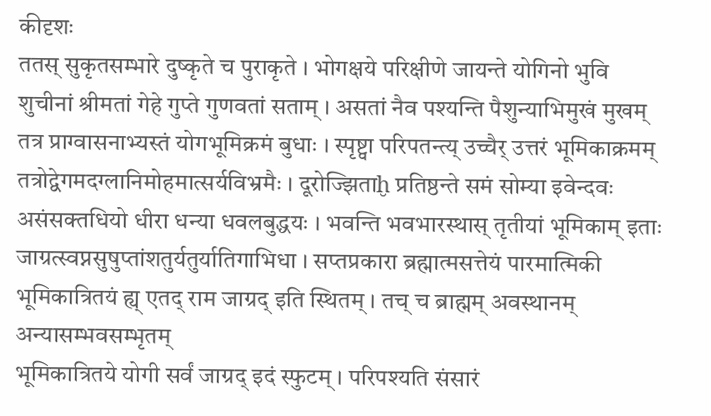कीदृशः
ततस् सुकृतसम्भारे दुष्कृते च पुराकृते । भोगक्षये परिक्षीणे जायन्ते योगिनो भुवि
शुचीनां श्रीमतां गेहे गुप्ते गुणवतां सताम् । असतां नैव पश्यन्ति पैशुन्याभिमुखं मुखम्
तत्र प्राग्वासनाभ्यस्तं योगभूमिक्रमं बुधाः । स्पृष्ट्वा परिपतन्त्य् उच्चैर् उत्तरं भूमिकाक्रमम्
तत्रोद्वेगमदग्लानिमोहमात्सर्यविभ्रमैः । दूरोज्झिताḫ प्रतिष्ठन्ते समं सोम्या इवेन्दवः
असंसक्तधियो धीरा धन्या धवलबुद्धयः । भवन्ति भवभारस्थास् तृतीयां भूमिकाम् इताः
जाग्रत्स्वप्नसुषुप्तांशतुर्यतुर्यातिगाभिधा । सप्तप्रकारा ब्रह्मात्मसत्तेयं पारमात्मिकी
भूमिकात्रितयं ह्य् एतद् राम जाग्रद् इति स्थितम् । तच् च ब्राह्मम् अवस्थानम् अन्यासम्भवसम्भृतम्
भूमिकात्रितये योगी सर्वं जाग्रद् इदं स्फुटम् । परिपश्यति संसारं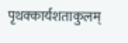पृथक्कार्यशताकुलम्